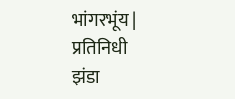भांगरभूंय | प्रतिनिधी
झंडा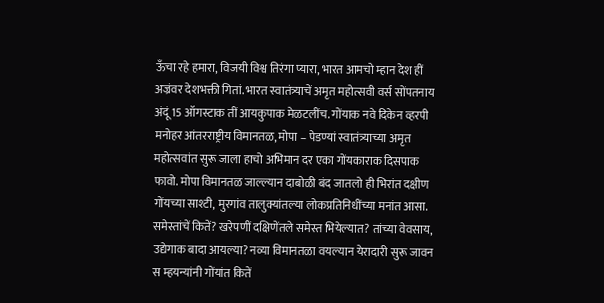ऊँचा रहे हमारा, विजयी विश्व तिरंगा प्यारा, भारत आमचो म्हान देश हीं अज्रंवर देशभक्ती गितां. भारत स्वातंत्र्याचें अमृत महोत्सवी वर्स सोंपतनाय अंदूं 15 ऑगस्टाक तीं आयकुपाक मेळटलींच. गोंयाक नवे दिकेन व्हरपी मनोहर आंतरराष्ट्रीय विमानतळ, मोपा – पेडण्यां स्वातंत्र्याच्या अमृत महोत्सवांत सुरू जाला हाचो अभिमान दर एका गोंयकाराक दिसपाक फावो. मोपा विमानतळ जाल्ल्यान दाबोळी बंद जातलो ही भिरांत दक्षीण गोंयच्या साश्टी, मुरगांव तालुक्यांतल्या लोकप्रतिनिधींच्या मनांत आसा. समेस्तांचें कितें? खरेपणीं दक्षिणेंतले समेस्त भियेल्यात? तांच्या वेवसाय, उद्येगाक बादा आयल्या? नव्या विमानतळा वयल्यान येरादारी सुरू जावन स म्हयन्यांनी गोंयांत कितें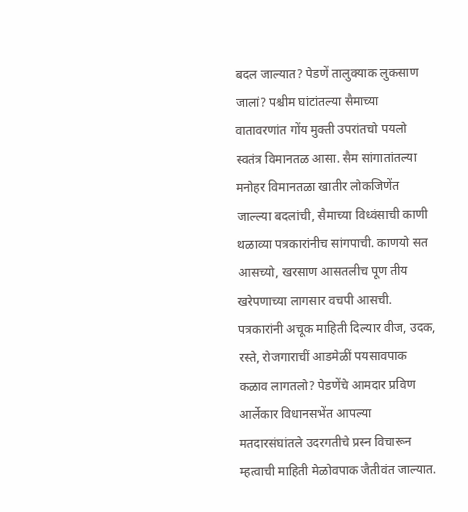बदल जाल्यात? पेडणें तालुक्याक लुकसाण जालां? पश्चीम घांटांतल्या सैमाच्या वातावरणांत गोंय मुक्ती उपरांतचो पयलो स्वतंत्र विमानतळ आसा. सैम सांगातांतल्या मनोहर विमानतळा खातीर लोकजिणेंत जाल्ल्या बदलांची, सैमाच्या विध्वंसाची काणी थळाव्या पत्रकारांनीच सांगपाची. काणयो सत आसच्यो, खरसाण आसतलीच पूण तीय खरेपणाच्या लागसार वचपी आसची. पत्रकारांनी अचूक माहिती दिल्यार वीज, उदक, रस्ते, रोजगाराचीं आडमेळीं पयसावपाक कळाव लागतलो? पेडणेंचे आमदार प्रविण आर्लेकार विधानसभेंत आपल्या मतदारसंघांतले उदरगतीचे प्रस्न विचारून म्हत्वाची माहिती मेळोवपाक जैतीवंत जाल्यात.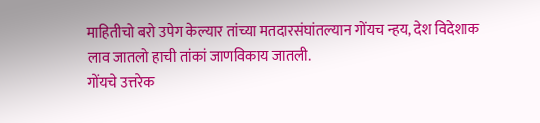माहितीचो बरो उपेग केल्यार तांच्या मतदारसंघांतल्यान गोंयच न्हय, देश विदेशाक लाव जातलो हाची तांकां जाणविकाय जातली.
गोंयचे उत्तरेक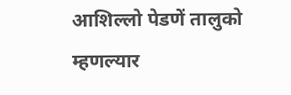आशिल्लो पेडणें तालुको म्हणल्यार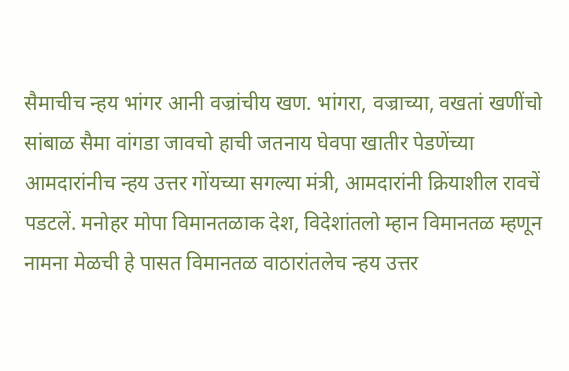सैमाचीच न्हय भांगर आनी वज्रांचीय खण. भांगरा, वज्राच्या, वखतां खणींचो सांबाळ सैमा वांगडा जावचो हाची जतनाय घेवपा खातीर पेडणेंच्या आमदारांनीच न्हय उत्तर गोंयच्या सगल्या मंत्री, आमदारांनी क्रियाशील रावचें पडटलें. मनोहर मोपा विमानतळाक देश, विदेशांतलो म्हान विमानतळ म्हणून नामना मेळची हे पासत विमानतळ वाठारांतलेच न्हय उत्तर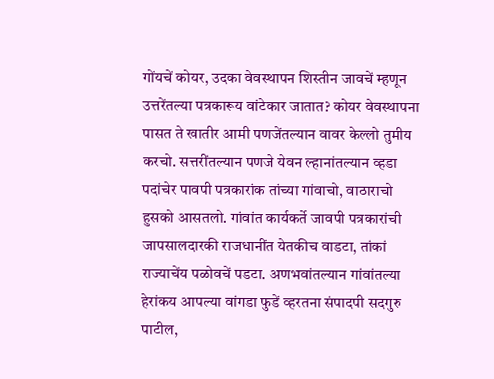गोंयचें कोयर, उदका वेवस्थापन शिस्तीन जावचें म्हणून उत्तरेंतल्या पत्रकारूय वांटेकार जातात? कोयर वेवस्थापना पासत ते खातीर आमी पणजेंतल्यान वावर केल्लो तुमीय करचो. सत्तरींतल्यान पणजे येवन ल्हानांतल्यान व्हडा पदांचेर पावपी पत्रकारांक तांच्या गांवाचो, वाठाराचो हुसको आसतलो. गांवांत कार्यकर्ते जावपी पत्रकारांची जापसालदारकी राजधानींत येतकीच वाडटा, तांकां राज्याचेंय पळोवचें पडटा. अणभवांतल्यान गांवांतल्या हेरांकय आपल्या वांगडा फुडें व्हरतना संपादपी सदगुरु पाटील,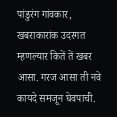पांडुरंग गांवकार, खबराकारांक उदरगत म्हणल्यार कितें तें खबर आसा. गरज आसा ती नवे कायदे समजून घेवपाची.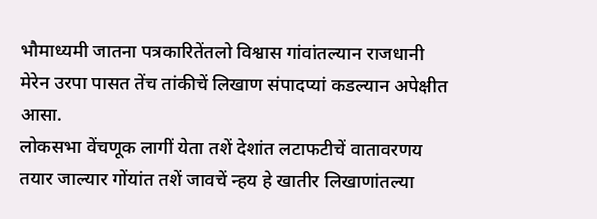भौमाध्यमी जातना पत्रकारितेंतलो विश्वास गांवांतल्यान राजधानी मेरेन उरपा पासत तेंच तांकीचें लिखाण संपादप्यां कडल्यान अपेक्षीत आसा.
लोकसभा वेंचणूक लागीं येता तशें देशांत लटाफटीचें वातावरणय तयार जाल्यार गोंयांत तशें जावचें न्हय हे खातीर लिखाणांतल्या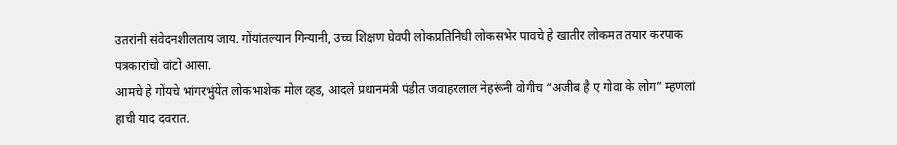उतरांनी संवेदनशीलताय जाय. गोंयांतल्यान गिन्यानी, उच्च शिक्षण घेवपी लोकप्रतिनिधी लोकसभेर पावचे हे खातीर लोकमत तयार करपाक पत्रकारांचो वांटो आसा.
आमचे हे गोंयचे भांगरभुंयेंत लोकभाशेक मोल व्हड, आदले प्रधानमंत्री पंडीत जवाहरलाल नेहरूंनी वोगीच “अजीब है ए गोवा के लोग” म्हणलां हाची याद दवरात.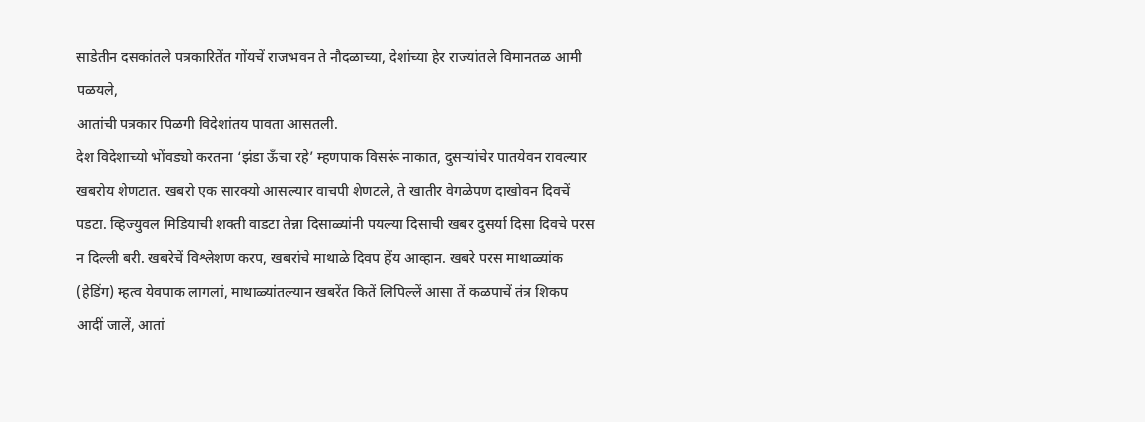साडेतीन दसकांतले पत्रकारितेंत गोंयचें राजभवन ते नौदळाच्या, देशांच्या हेर राज्यांतले विमानतळ आमी पळयले,
आतांची पत्रकार पिळगी विदेशांतय पावता आसतली.
देश विदेशाच्यो भोंवड्यो करतना ‘झंडा ऊँचा रहे’ म्हणपाक विसरूं नाकात, दुसऱ्यांचेर पातयेवन रावल्यार खबरोय शेणटात. खबरो एक सारक्यो आसल्यार वाचपी शेणटले, ते खातीर वेगळेपण दाखोवन दिवचें पडटा. व्हिज्युवल मिडियाची शक्ती वाडटा तेन्ना दिसाळ्यांनी पयल्या दिसाची खबर दुसर्या दिसा दिवचे परस न दिल्ली बरी. खबरेचें विश्लेशण करप, खबरांचे माथाळे दिवप हेंय आव्हान. खबरे परस माथाळ्यांक (हेडिंग) म्हत्व येवपाक लागलां, माथाळ्यांतल्यान खबरेंत कितें लिपिल्लें आसा तें कळपाचें तंत्र शिकप आदीं जालें, आतां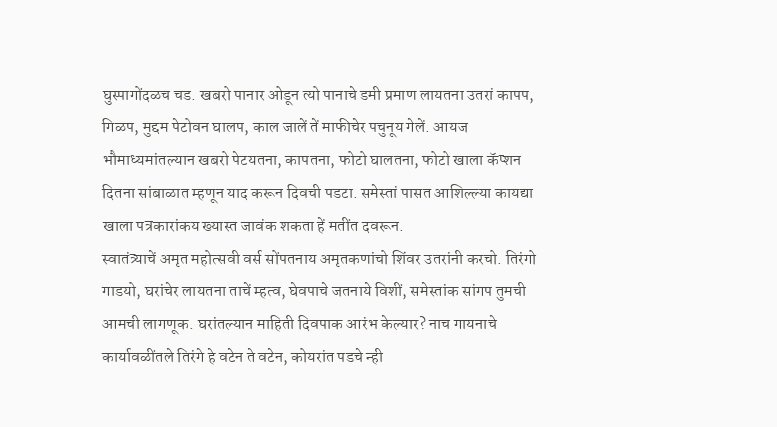घुस्पागोंदळच चड. खबरो पानार ओडून त्यो पानाचे डमी प्रमाण लायतना उतरां कापप, गिळप, मुद्दम पेटोवन घालप, काल जालें तें माफीचेर पचुनूय गेलें. आयज भौमाध्यमांतल्यान खबरो पेटयतना, कापतना, फोटो घालतना, फोटो खाला कॅप्शन दितना सांबाळात म्हणून याद करून दिवची पडटा. समेस्तां पासत आशिल्ल्या कायद्या खाला पत्रकारांकय ख्यास्त जावंक शकता हें मतींत दवरून.
स्वातंत्र्याचें अमृत महोत्सवी वर्स सोंपतनाय अमृतकणांचो शिंवर उतरांनी करचो. तिरंगो गाडयो, घरांचेर लायतना ताचें म्हत्व, घेवपाचे जतनाये विशीं, समेस्तांक सांगप तुमची आमची लागणूक. घरांतल्यान माहिती दिवपाक आरंभ केल्यार? नाच गायनाचे कार्यावळींतले तिरंगे हे वटेन ते वटेन, कोयरांत पडचे न्ही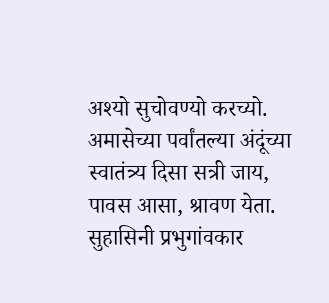अश्यो सुचोवण्यो करच्यो. अमासेच्या पर्वांतल्या अंदूंच्या स्वातंत्र्य दिसा सत्री जाय, पावस आसा, श्रावण येता.
सुहासिनी प्रभुगांवकार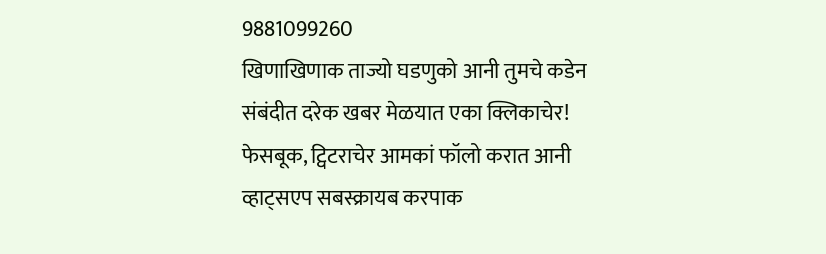9881099260
खिणाखिणाक ताज्यो घडणुको आनी तुमचे कडेन संबंदीत दरेक खबर मेळयात एका क्लिकाचेर! फेसबूक, ट्विटराचेर आमकां फॉलो करात आनी व्हाट्सएप सबस्क्रायब करपाक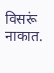विसरूं नाकात.